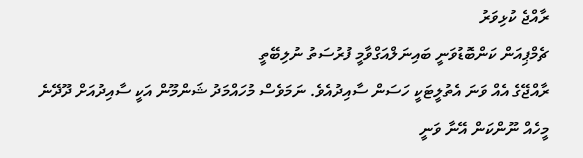ރާއްޖެ ކުޅިވަރު
ޗެމްޕިއަން ކަންބޮޑުވަނީ ބައިނަލްއަގްވާމީ ފުރުސަތު ނުލިބޭތީ
ރާއްޖޭގެ އެއް ވަނަ އެތުލީޓަކީ ހަސަން ސާއިދުއެވެ. ނަމަވެސް މުހައްމަދު ޝަންމޫން އަކީ ސާއިދުއަށް ދޫދޭނެ މީހެއް ނޫންކަން އޭނާ ވަނީ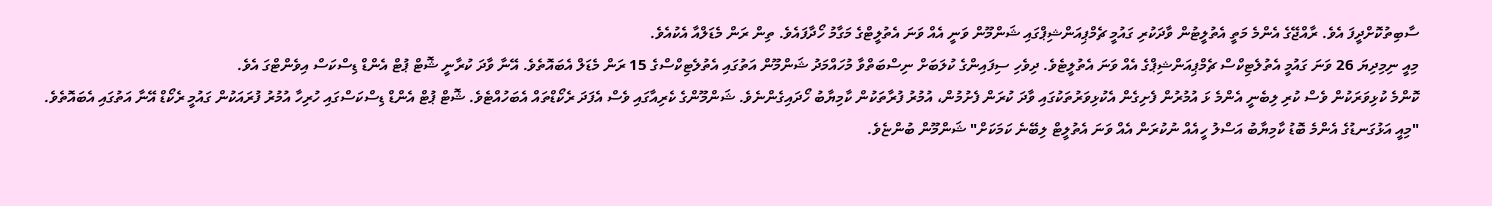ސާބިތުކޮށްދީފަ އެވެ. ރާއްޖޭގެ އެންމެ މަތީ އެތުލީޓުން ވާދަކުރި ގައުމީ ޗެމްޕިއަންޝިޕްގައި ޝަންމޫން ވަނީ އެއް ވަނަ އެތުލީޓްގެ މަގާމު ހޯދާފައެވެ. ތިން ރަން މެޑަލްއާ އެކުއެވެ.
މިއީ ނިމިދިޔަ 26 ވަނަ ގައުމީ އެތުލެޓިކްސް ޗެމްޕިއަންޝިޕްގެ އެއް ވަނަ އެތުލީޓެވެ. ދިވެހި ސިފައިންގެ ކުލަބަށް ނިސްބަތްވާ މުހައްމަދު ޝަންމޫން އަތުގައި އެތުލެޓިކްސްގެ 15 ރަން މެޑަލް އެބައޮތެވެ. އޭނާ ވާދަ ކުރާނީ ޝޮޓް ޕުޓް އެންޑް ޑިސްކަސް އިވެންޓްގަ އެވެ.
ކޮންމެ ކުޅިވަރަކުން ވެސް ކުރި ލިބެނީ އެންމެ ޅަ އުމުރުން ފެށިގެން އެކުޅިވަރުތަކުގައި ވާދަ ކުރަން ފެށުމުން، އުމުރު ފުރާތަކުން ކާމިޔާބު ހޯދައިގެންނެވެ. ޝަންމޫންގެ ކެރިއާގައި ވެސް އެފަދަ ރެކޯޑްތައް އެބަހުއްޓެވެ. ޝޮޓް ޕުޓް އެންޑް ޑިސްކަސްގައި ހުރިހާ އުމުރު ފުރައަކުން ގައުމީ ރެކޯޑް އޭނާ އަތުގައި އެބައޮތެވެ.
"މިއީ އަޅުގަނޑުގެ އެންމެ ބޮޑު ކާމިޔާބު އަސްލު ހީއެއް ނުކުރަން އެއް ވަނަ އެތުލީޓް ލިބޭނެ ކަމަކަށް" ޝަންމޫން ބުންޏެވެ.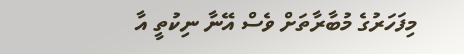މިފަހަރުގެ މުބާރާތަށް ވެސް އޭނާ ނިކުތީ އާ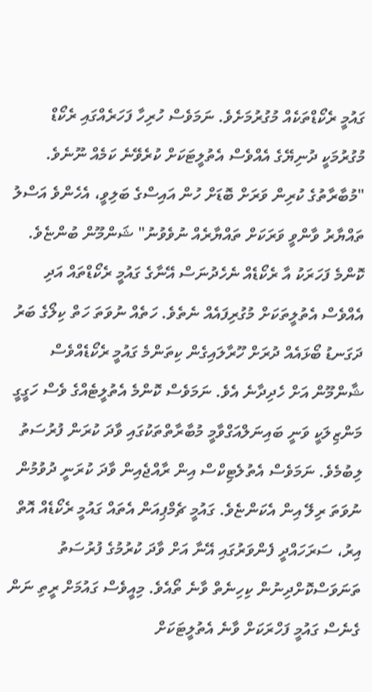ގައުމީ ރެކޯޑްތަކެއް މުގުރުމަށެވެ. ނަމަވެސް ހުރިހާ ފަހަރެއްގައި ރެކޯޑް މުގުރުމަކީ ދުނިޔޭގެ އެއްވެސް އެތުލީޓަކަށް ކުރެވޭނެ ކަމެއް ނޫނެވެ.
"މުބާރާތުގެ ކުރިން ވަރަށް ބޮޑަށް ހުން އައިސްގެ ބަލިވީ، އެހެންވެ އަސްލު ތައްޔާރު ވާންވީ ވަރަކަށް ތައްޔާރެއް ނުވެވުނު" ޝަންމޫން ބުންޏެވެ.
ކޮންމެ ފަހަރަކު އާ ރެކޯޑެއް ނެހެދުނަސް އޭނާގެ ގައުމީ ރެކޯޑްތައް އަދި އެއްވެސް އެތުލީތަކަށް މުގުރިފައެއް ނެތެވެ. ހަތެއް ނުވަތަ ހަތް ކިލޯގެ ބަރު ދަގަނޑު ބޯޅައެއް ދުރަށް ހޫރާލައިގެން ކިތަންމެ ގައުމީ ރެކޯޑެއްވެސް ޝާންމޫން އަށް ހެދިދާނެ އެވެ. ނަމަވެސް ކޮންމެ އެތުލީޓެއްގެ ވެސް ހަގީގީ މަންޒިލަކީ ވަނީ ބައިނަލްއަގްވާމީ މުބާރާތްތަކުގައި ވާދަ ކުރަން ފުރުސަތު ލިބުމެވެ. ނަމަވެސް އެތުލެޓިކްސް އިން ރާއްޖެއިން ވާދަ ކުރަނީ ދުވުމުން ނުވަތަ ރިލޭ އިން އެކަންޏެވެ. ގައުމީ ޗެމްޕިއަން އެތައް ގައުމީ ރެކޯޑެއް އޮތް އިރު، ސަރަހައްދީ ފެންވަރުގައި އޭނާ އަށް ވާދަ ކުރުމުގެ ފުރުސަތު ތަނަވަސްކޮށްދިނުން ކިހިނެތް ވާނެ ތޯއެވެ. މިއީވެސް ގައުމަށް ރީތި ނަން ގެނެސް ގައުމީ ފަހްރަކަށް ވާނެ އެތުލީޓަކަށް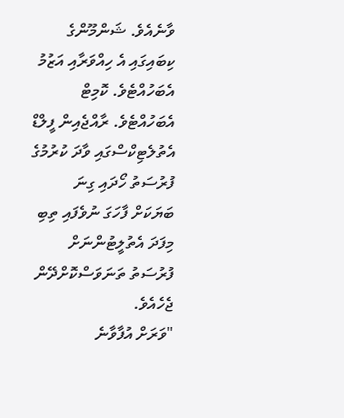ވާނެއެވެ. ޝަންމޫންގެ ކިބައިގައި އެ ހިއްވަރާއި އަޒުމު އެބަހުއްޓެވެ. ކޮމިޓް އެބަހުއްޓެވެ. ރާއްޖެއިން ފީލްޑް އެތުލެޓިކްސްގައި ވާދަ ކުރުމުގެ ފުރުސަތު ހޯދައި ގިނަ ބަޔަކަށް ފާހަގަ ނުވެފައި ތިބި މިފަދަ އެތުލީޓުންނަށް ފުރުސަތު ތަނަވަސްކޮށްދޭން ޖެހެއެވެ.
"ވަރަށް އުފާވާނެ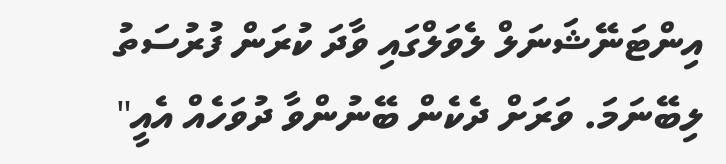އިންޓަނޭޝަނަލް ލެވަލްގައި ވާދަ ކުރަން ފުރުސަތު ލިބޭނަމަ. ވަރަށް ދެކެން ބޭނުންވާ ދުވަހެއް އެއީ"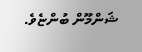ޝަންމޫން ބުންޏެވެ.